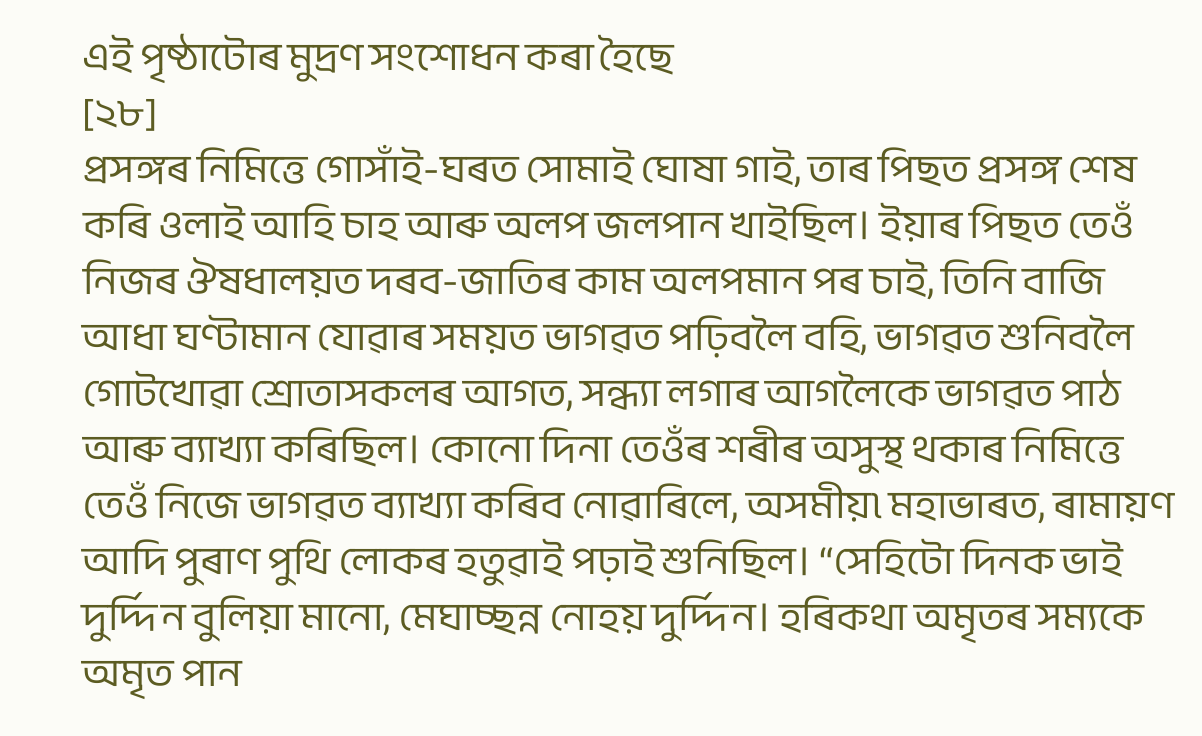এই পৃষ্ঠাটোৰ মুদ্ৰণ সংশোধন কৰা হৈছে
[২৮]
প্ৰসঙ্গৰ নিমিত্তে গোসাঁই-ঘৰত সোমাই ঘোষা গাই, তাৰ পিছত প্ৰসঙ্গ শেষ কৰি ওলাই আহি চাহ আৰু অলপ জলপান খাইছিল। ইয়াৰ পিছত তেওঁ নিজৰ ঔষধালয়ত দৰব-জাতিৰ কাম অলপমান পৰ চাই, তিনি বাজি আধা ঘণ্টামান যোৱাৰ সময়ত ভাগৱত পঢ়িবলৈ বহি, ভাগৱত শুনিবলৈ গোটখোৱা শ্ৰোতাসকলৰ আগত, সন্ধ্যা লগাৰ আগলৈকে ভাগৱত পাঠ আৰু ব্যাখ্যা কৰিছিল। কোনো দিনা তেওঁৰ শৰীৰ অসুস্থ থকাৰ নিমিত্তে তেওঁ নিজে ভাগৱত ব্যাখ্যা কৰিব নোৱাৰিলে, অসমীয়৷ মহাভাৰত, ৰামায়ণ আদি পুৰাণ পুথি লোকৰ হতুৱাই পঢ়াই শুনিছিল। “সেহিটো দিনক ভাই দুৰ্দ্দিন বুলিয়া মানো, মেঘাচ্ছন্ন নোহয় দুৰ্দ্দিন। হৰিকথা অমৃতৰ সম্যকে অমৃত পান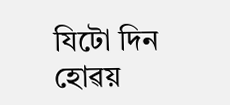যিটো দিন হোৱয়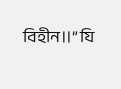বিহীন॥” যি